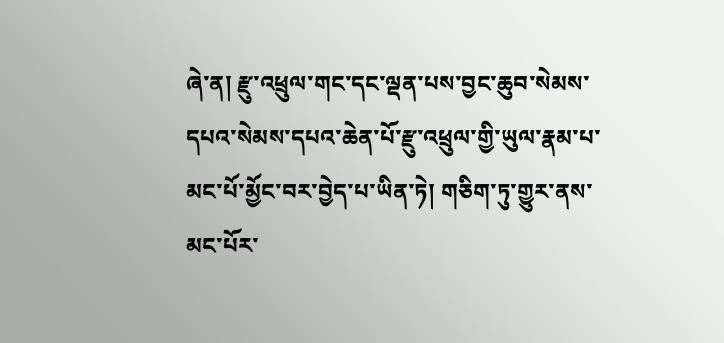ཞེ་ན། རྫུ་འཕྲུལ་གང་དང་ལྡན་པས་བྱང་ཆུབ་སེམས་དཔའ་སེམས་དཔའ་ཆེན་པོ་རྫུ་འཕྲུལ་གྱི་ཡུལ་རྣམ་པ་མང་པོ་མྱོང་བར་བྱེད་པ་ཡིན་ཏེ། གཅིག་ཏུ་གྱུར་ནས་མང་པོར་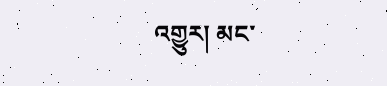འགྱུར། མང་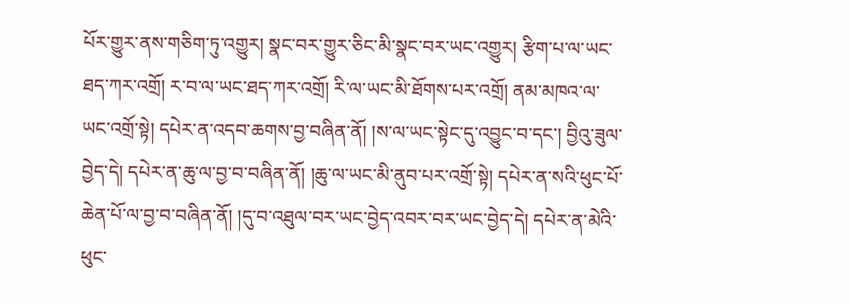པོར་གྱུར་ནས་གཅིག་ཏུ་འགྱུར། སྣང་བར་གྱུར་ཅིང་མི་སྣང་བར་ཡང་འགྱུར། རྩིག་པ་ལ་ཡང་ཐད་ཀར་འགྲོ། ར་བ་ལ་ཡང་ཐད་ཀར་འགྲོ། རི་ལ་ཡང་མི་ཐོགས་པར་འགྲོ། ནམ་མཁའ་ལ་ཡང་འགྲོ་སྟེ། དཔེར་ན་འདབ་ཆགས་བྱ་བཞིན་ནོ། །ས་ལ་ཡང་སྟེང་དུ་འབྱུང་བ་དང་། བྱིའུ་ཟུལ་བྱེད་དེ། དཔེར་ན་ཆུ་ལ་བྱ་བ་བཞིན་ནོ། །ཆུ་ལ་ཡང་མི་ནུབ་པར་འགྲོ་སྟེ། དཔེར་ན་སའི་ཕུང་པོ་ཆེན་པོ་ལ་བྱ་བ་བཞིན་ནོ། །དུ་བ་འཐུལ་བར་ཡང་བྱེད་འབར་བར་ཡང་བྱེད་དེ། དཔེར་ན་མེའི་ཕུང་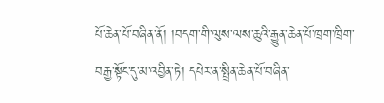པོ་ཆེན་པོ་བཞིན་ནོ། །བདག་གི་ལུས་ལས་ཆུའི་རྒྱུན་ཆེན་པོ་ཁྲག་ཁྲིག་བརྒྱ་སྟོང་དུ་མ་འབྱིན་ཏེ། དཔེར་ན་སྤྲིན་ཆེན་པོ་བཞིན་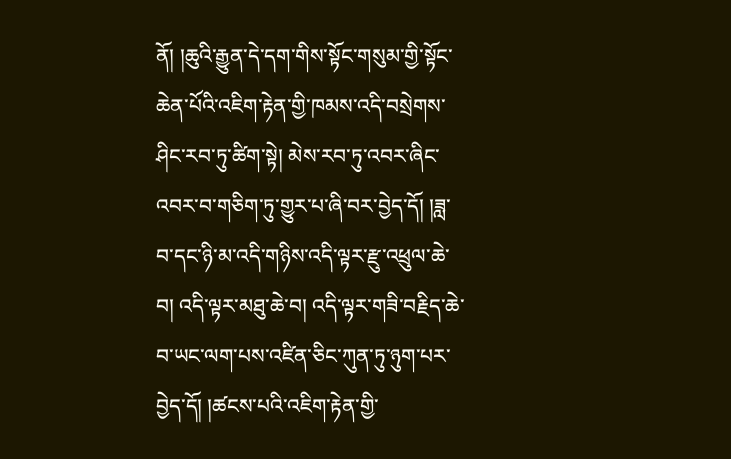ནོ། །ཆུའི་རྒྱུན་དེ་དག་གིས་སྟོང་གསུམ་གྱི་སྟོང་ཆེན་པོའི་འཇིག་རྟེན་གྱི་ཁམས་འདི་བསྲེགས་ཤིང་རབ་ཏུ་ཚིག་སྟེ། མེས་རབ་ཏུ་འབར་ཞིང་འབར་བ་གཅིག་ཏུ་གྱུར་པ་ཞི་བར་བྱེད་དོ། །ཟླ་བ་དང་ཉི་མ་འདི་གཉིས་འདི་ལྟར་རྫུ་འཕྲུལ་ཆེ་བ། འདི་ལྟར་མཐུ་ཆེ་བ། འདི་ལྟར་གཟི་བརྗིད་ཆེ་བ་ཡང་ལག་པས་འཛིན་ཅིང་ཀུན་ཏུ་ཉུག་པར་བྱེད་དོ། །ཚངས་པའི་འཇིག་རྟེན་གྱི་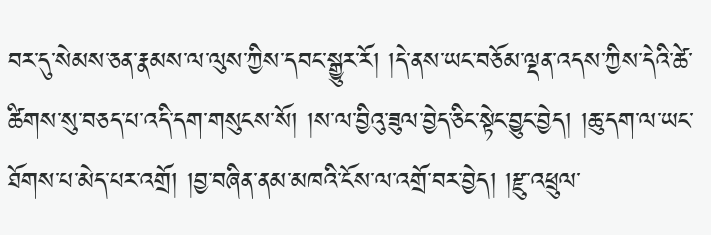བར་དུ་སེམས་ཅན་རྣམས་ལ་ལུས་ཀྱིས་དབང་སྒྱུར་རོ། །དེ་ནས་ཡང་བཅོམ་ལྡན་འདས་ཀྱིས་དེའི་ཚེ་ཚིགས་སུ་བཅད་པ་འདི་དག་གསུངས་སོ། །ས་ལ་བྱིའུ་ཟུལ་བྱེད་ཅིང་སྟེང་བྱུང་བྱེད། །ཆུ་དག་ལ་ཡང་ཐོགས་པ་མེད་པར་འགྲོ། །བྱ་བཞིན་ནམ་མཁའི་ངོས་ལ་འགྲོ་བར་བྱེད། །རྫུ་འཕྲུལ་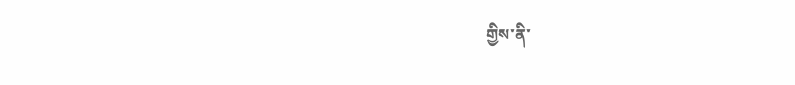གྱིས་ནི་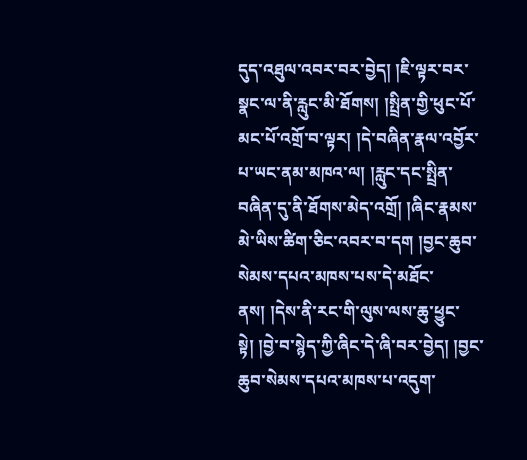དུད་འཐུལ་འབར་བར་བྱེད། །ཇི་ལྟར་བར་སྣང་ལ་ནི་རླུང་མི་ཐོགས། །སྤྲིན་གྱི་ཕུང་པོ་མང་པོ་འགྲོ་བ་ལྟར། །དེ་བཞིན་རྣལ་འབྱོར་པ་ཡང་ནམ་མཁའ་ལ། །རླུང་དང་སྤྲིན་བཞིན་དུ་ནི་ཐོགས་མེད་འགྲོ། །ཞིང་རྣམས་མེ་ཡིས་ཚིག་ཅིང་འབར་བ་དག །བྱང་ཆུབ་སེམས་དཔའ་མཁས་པས་དེ་མཐོང་ནས། །དེས་ནི་རང་གི་ལུས་ལས་ཆུ་ཕྱུང་སྟེ། །བྱེ་བ་སྙེད་ཀྱི་ཞིང་དེ་ཞི་བར་བྱེད། །བྱང་ཆུབ་སེམས་དཔའ་མཁས་པ་འདུག་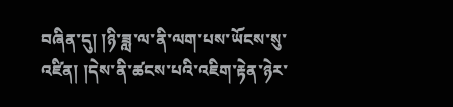བཞིན་དུ། །ཉི་ཟླ་ལ་ནི་ལག་པས་ཡོངས་སུ་འཛིན། །དེས་ནི་ཚངས་པའི་འཇིག་རྟེན་ཉེར་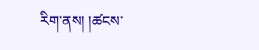རིག་ནས། །ཚངས་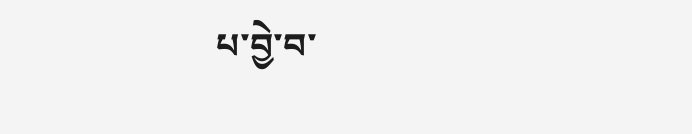པ་བྱེ་བ་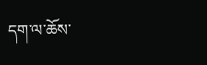དག་ལ་ཆོས་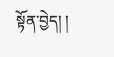སྟོན་བྱེད། །